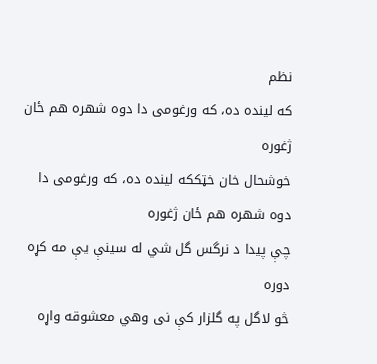نظم
که لينده ده، که ورغومی دا دوه شهره هم ځان ژغوره
خوشحال خان خټککه لينده ده، که ورغومی دا دوه شهره هم ځان ژغوره
چې پيدا د نرگس گل شي له سينې يې مه کړه دوره
څو لاگل په گلزار کې نی وهي معشوقه واړه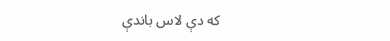که دې لاس باندې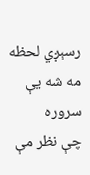رسېږي لحظه مه شه يې سروره
چې نظر مې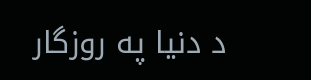د دنيا په روزگار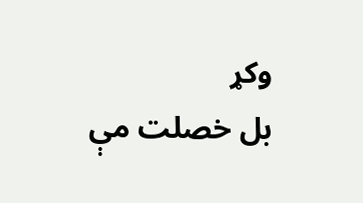وکړ
بل خصلت مې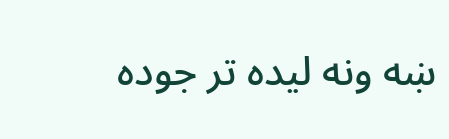ښه ونه ليده تر جوده